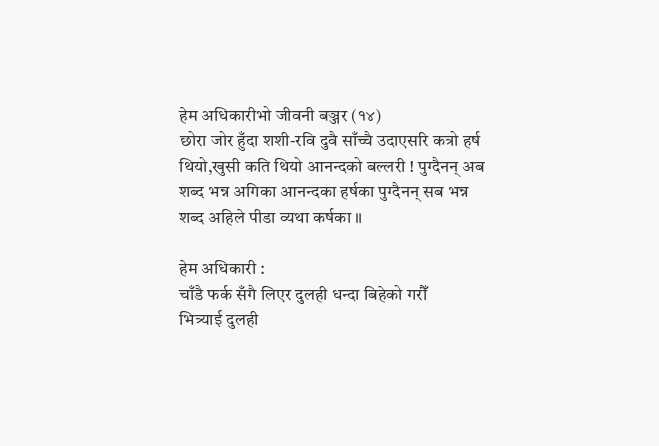हेम अधिकारीभो जीवनी बञ्जर (१४)
छोरा जोर हुँदा शशी-रवि दुवै साँच्चै उदाएसरि कत्रो हर्ष थियो,खुसी कति थियो आनन्दको बल्लरी ! पुग्दैनन् अब शब्द भन्न अगिका आनन्दका हर्षका पुग्दैनन् सब भन्न शब्द अहिले पीडा व्यथा कर्षका ॥

हेम अधिकारी :
चाँडै फर्क सँगै लिएर दुलही धन्दा बिहेको गरौँ
भित्र्याई दुलही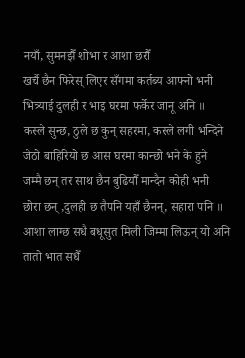नयाँ, सुमनझैँ शोभा र आशा छरौँ
खर्चै छैन फिरेस् लिएर सँगमा कर्तब्य आफ्नो भनी
भित्र्याई दुलही र भाइ घरमा फर्केर जानू अनि ॥
कस्ले सुन्छ, ठुले छ कुन् सहरमा, कस्ले लगी भन्दिने
जेठो बाहिरियो छ आस घरमा कान्छो भने के हुने
जम्मै छन् तर साथ छैन बुढियौँ मान्दैन कोही भनी
छोरा छन् ,दुलही छ तैपनि यहाँ छैनन्, सहारा पनि ॥
आशा लाग्छ सधै बधूसुत मिली जिम्मा लिऊन् यो अनि
तातो भात सधैँ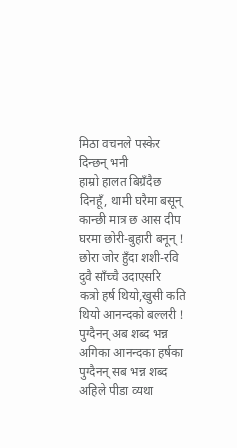मिठा वचनले पस्केर दिन्छन् भनी
हाम्रो हालत बिग्रँदैछ दिनहूँ, थामी घरैमा बसून्
कान्छी मात्र छ आस दीप घरमा छोरी-बुहारी बनून् !
छोरा जोर हुँदा शशी-रवि दुवै साँच्चै उदाएसरि
कत्रो हर्ष थियो,खुसी कति थियो आनन्दको बल्लरी !
पुग्दैनन् अब शब्द भन्न अगिका आनन्दका हर्षका
पुग्दैनन् सब भन्न शब्द अहिले पीडा व्यथा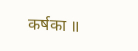कर्षका ॥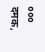०००
दमक,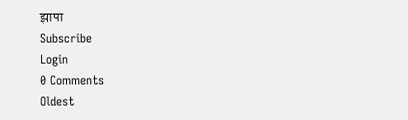झापा
Subscribe
Login
0 Comments
Oldest